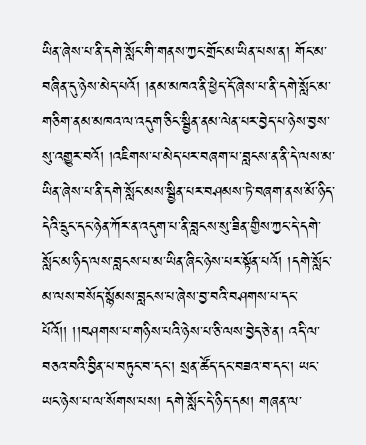ཡིན་ཞེས་པ་ནི་དགེ་སློང་གི་གནས་ཀྱང་གྲོང་མ་ཡིན་པས་ན། གོང་མ་བཞིན་དུ་ཉེས་མེད་པའོ། །ནམ་མཁའ་ནི་ཕྱེད་དོ་ཞེས་པ་ནི་དགེ་སློང་མ་གཅིག་ནམ་མཁའ་ལ་འདུག་ཅིང་སྦྱིན་ནམ་ལེན་པར་བྱེད་པ་ཉེས་བྱས་སུ་འགྱུར་བའོ། །འཇིགས་པ་མེད་པར་བཞག་པ་བླངས་ན་ནི་དེ་ལས་མ་ཡིན་ཞེས་པ་ནི་དགེ་སློང་མས་སྦྱིན་པར་བཤམས་ཏེ་བཞག་ནས་མོ་ཉིད་དེའི་དྲུང་དང་ཉེན་ཀོར་ན་འདུག་པ་ནི་བླངས་སུ་ཟིན་གྱིས་ཀྱང་དེ་དགེ་སློང་མ་ཉིད་ལས་བླངས་པ་མ་ཡིན་ཞིང་ཉེས་པར་སྟོན་པའོ། །དགེ་སློང་མ་ལས་བསོད་སྙོམས་བླངས་པ་ཞེས་བྱ་བའི་བཤགས་པ་དང་པོའོ།། །།བཤགས་པ་གཉིས་པའི་ཉེས་པ་ཅི་ལས་བྱེད་ཅེ་ན། འདི་ལ་བཅའ་བའི་བྱིན་པ་བཏུང་བ་དང་། སྲན་ཚོད་དང་བཟའ་བ་དང་། ཡང་ཡང་ཉེས་པ་ལ་སོགས་པས། དགེ་སློང་དེ་ཉིད་དམ། གཞན་ལ་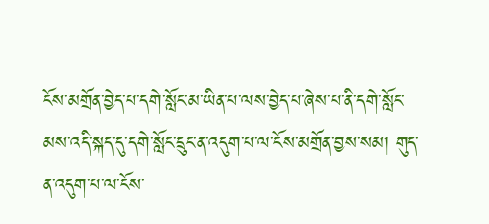ངོས་མགྲོན་བྱེད་པ་དགེ་སློང་མ་ཡིན་པ་ལས་བྱེད་པ་ཞེས་པ་ནི་དགེ་སློང་མས་འདི་སྐད་དུ་དགེ་སློང་དྲུང་ན་འདུག་པ་ལ་ངོས་མགྲོན་བྱས་སམ། གུད་ན་འདུག་པ་ལ་ངོས་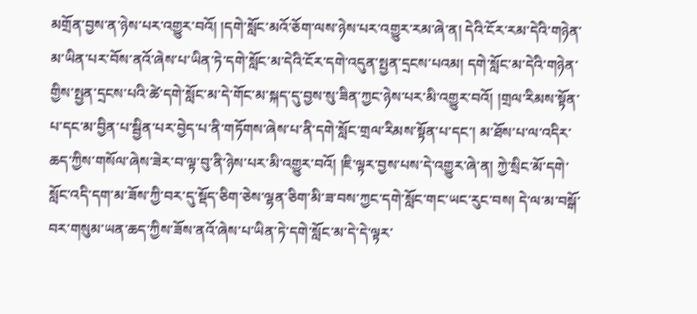མགྲོན་བྱས་ན་ཉེས་པར་འགྱུར་བའོ། །དགེ་སློང་མའོ་ཅོག་ལས་ཉེས་པར་འགྱུར་རམ་ཞེ་ན། དེའི་ངོར་རམ་དེའི་གཉེན་མ་ཡིན་པར་བོས་ནའོ་ཞེས་པ་ཡིན་ཏེ་དགེ་སློང་མ་དེའི་ངོར་དགེ་འདུན་སྤྱན་དྲངས་པའམ། དགེ་སློང་མ་དེའི་གཉེན་གྱིས་སྤྱན་དྲངས་པའི་ཚེ་དགེ་སློང་མ་དེ་གོང་མ་སྐད་དུ་བྱས་སུ་ཟིན་ཀྱང་ཉེས་པར་མི་འགྱུར་བའོ། །གྲལ་རིམས་སྟོན་པ་དང་མ་བྱིན་པ་སྦྱིན་པར་བྱེད་པ་ནི་གཏོགས་ཞེས་པ་ནི་དགེ་སློང་གྲལ་རིམས་སྟོན་པ་དང་། མ་ཐོས་པ་ལ་འདིར་ཆད་ཀྱིས་གསོལ་ཞེས་ཟེར་བ་ལྟ་བུ་ནི་ཉེས་པར་མི་འགྱུར་བའོ། །ཇི་ལྟར་བྱས་པས་དེ་འགྱུར་ཞེ་ན། ཀྱེ་སྲིང་མོ་དགེ་སློང་འདི་དག་མ་ཟོས་ཀྱི་བར་དུ་སྡོད་ཅིག་ཅེས་ལྷན་ཅིག་མི་ཟ་བས་ཀྱང་དགེ་སློང་གང་ཡང་རུང་བས། དེ་ལ་མ་བསྒོ་བར་གསུམ་ཡན་ཆད་ཀྱིས་ཟོས་ནའོ་ཞེས་པ་ཡིན་ཏེ་དགེ་སློང་མ་དེ་དེ་ལྟར་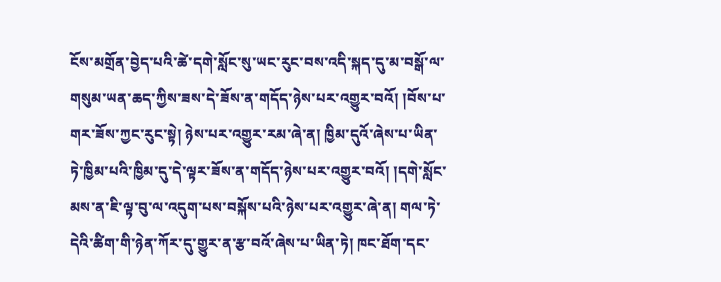ངོས་མགྲོན་བྱེད་པའི་ཚེ་དགེ་སློང་སུ་ཡང་རུང་བས་འདི་སྐད་དུ་མ་བསྒོ་ལ་གསུམ་ཡན་ཆད་ཀྱིས་ཟས་དེ་ཟོས་ན་གདོད་ཉེས་པར་འགྱུར་བའོ། །བོས་པ་གར་ཟོས་ཀྱང་རུང་སྟེ། ཉེས་པར་འགྱུར་རམ་ཞེ་ན། ཁྱིམ་དུའོ་ཞེས་པ་ཡིན་ཏེ་ཁྱིམ་པའི་ཁྱིམ་དུ་དེ་ལྟར་ཟོས་ན་གདོད་ཉེས་པར་འགྱུར་བའོ། །དགེ་སློང་མས་ན་ཇི་ལྟ་བུ་ལ་འདུག་པས་བསྐོས་པའི་ཉེས་པར་འགྱུར་ཞེ་ན། གལ་ཏེ་དེའི་ཚིག་གི་ཉེན་ཀོར་དུ་གྱུར་ན་རྩ་བའོ་ཞེས་པ་ཡིན་ཏེ། ཁང་ཐོག་དང་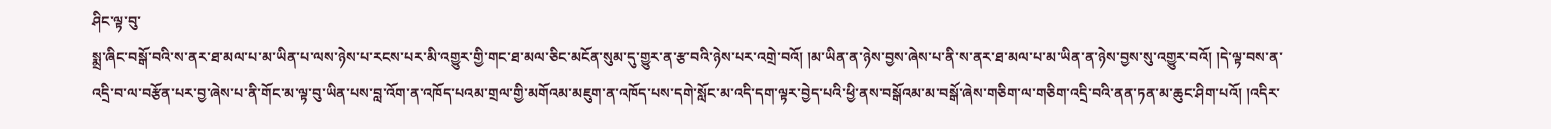ཤིང་ལྟ་བུ་
སྨྲ་ཞིང་བསྒོ་བའི་ས་ནར་ཐ་མལ་པ་མ་ཡིན་པ་ལས་ཉེས་པ་རངས་པར་མི་འགྱུར་གྱི་གང་ཐ་མལ་ཅིང་མངོན་སུམ་དུ་གྱུར་ན་རྩ་བའི་ཉེས་པར་འགྲེ་བའོ། །མ་ཡིན་ན་ཉེས་བྱས་ཞེས་པ་ནི་ས་ནར་ཐ་མལ་པ་མ་ཡིན་ན་ཉེས་བྱས་སུ་འགྱུར་བའོ། །དེ་ལྟ་བས་ན་འདྲི་བ་ལ་བརྩོན་པར་བྱ་ཞེས་པ་ནི་གོང་མ་ལྟ་བུ་ཡིན་པས་བླ་འོག་ན་འཁོད་པའམ་གྲལ་གྱི་མགོའམ་མཇུག་ན་འཁོད་པས་དགེ་སློང་མ་འདི་དག་ལྟར་བྱེད་པའི་ཕྱི་ནས་བསྒོའམ་མ་བསྒོ་ཞེས་གཅིག་ལ་གཅིག་འདྲི་བའི་ནན་ཏན་མ་ཆུང་ཤིག་པའོ། །འདིར་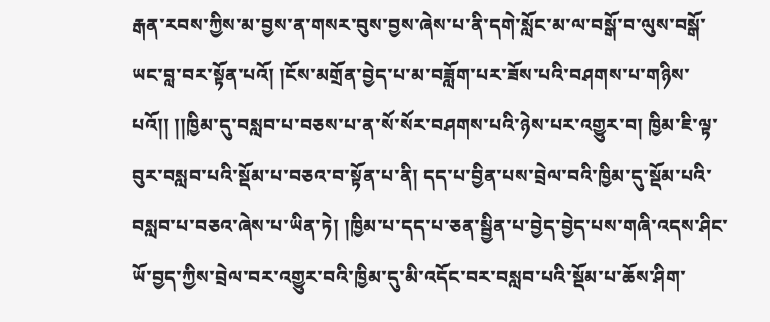རྒན་རབས་ཀྱིས་མ་བྱས་ན་གསར་བུས་བྱས་ཞེས་པ་ནི་དགེ་སློང་མ་ལ་བསྒོ་བ་ལུས་བསྒོ་ཡང་བླ་བར་སྟོན་པའོ། །ངོས་མགྲོན་བྱེད་པ་མ་བཟློག་པར་ཟོས་པའི་བཤགས་པ་གཉིས་པའོ།། །།ཁྱིམ་དུ་བསླབ་པ་བཅས་པ་ན་སོ་སོར་བཤགས་པའི་ཉེས་པར་འགྱུར་བ། ཁྱིམ་ཇི་ལྟ་བུར་བསླབ་པའི་སྡོམ་པ་བཅའ་བ་སྟོན་པ་ནི། དད་པ་བྱིན་པས་བྲེལ་བའི་ཁྱིམ་དུ་སྡོམ་པའི་བསླབ་པ་བཅའ་ཞེས་པ་ཡིན་ཏེ། །ཁྱིམ་པ་དད་པ་ཅན་སྦྱིན་པ་བྱེད་བྱེད་པས་གཞི་འདས་ཤིང་ཡོ་བྱད་ཀྱིས་བྲེལ་བར་འགྱུར་བའི་ཁྱིམ་དུ་མི་འདོང་བར་བསླབ་པའི་སྡོམ་པ་ཆོས་ཤིག་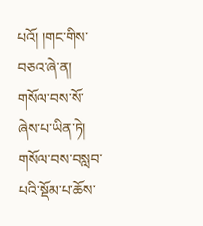པའོ། །གང་གིས་བཅའ་ཞེ་ན། གསོལ་བས་སོ་ཞེས་པ་ཡིན་ཏེ། གསོལ་བས་བསླབ་པའི་སྡོམ་པ་ཆོས་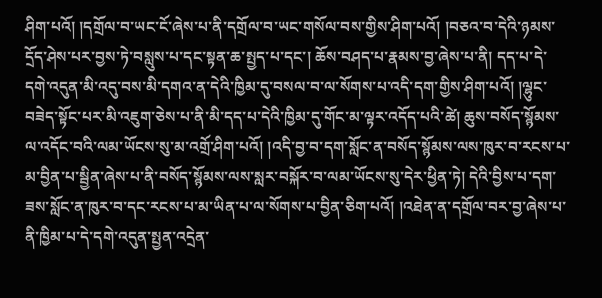ཤིག་པའོ། །དགྲོལ་བ་ཡང་ངོ་ཞེས་པ་ནི་དགྲོལ་བ་ཡང་གསོལ་བས་གྱིས་ཤིག་པའོ། །བཅའ་བ་དེའི་ཉམས་དྲོད་ཤེས་པར་བྱས་ཏེ་བསླུས་པ་དང་སྟན་ཆ་སྤྱད་པ་དང་། ཆོས་བཤད་པ་རྣམས་བྱ་ཞེས་པ་ནི། དད་པ་དེ་དགེ་འདུན་མི་འདུ་བས་མི་དགའ་ན་དེའི་ཁྱིམ་དུ་བསལ་བ་ལ་སོགས་པ་འདི་དག་གྱིས་ཤིག་པའོ། །ལྷུང་བཟེད་སྟོང་པར་མི་འཇུག་ཅེས་པ་ནི་མི་དད་པ་དེའི་ཁྱིམ་དུ་གོང་མ་ལྟར་འདོད་པའི་ཚེ། ཆུས་བསོད་སྙོམས་ལ་འདོང་བའི་ལམ་ཡོངས་སུ་མ་འགྲོ་ཤིག་པའོ། །འདི་བྱ་བ་དག་སློང་ན་བསོད་སྙོམས་ལས་ཁུར་བ་རངས་པ་མ་བྱིན་པ་སྦྱིན་ཞེས་པ་ནི་བསོད་སྙོམས་ལས་སླར་བསྐོར་བ་ལམ་ཡོངས་སུ་དེར་ཕྱིན་ཏེ། དེའི་བྱིས་པ་དག་ཟས་སློང་ན་ཁུར་བ་དང་རངས་པ་མ་ཡིན་པ་ལ་སོགས་པ་བྱིན་ཅིག་པའོ། །འཐེན་ན་དགྲོལ་བར་བྱ་ཞེས་པ་ནི་ཁྱིམ་པ་དེ་དགེ་འདུན་སྤྱན་འདྲེན་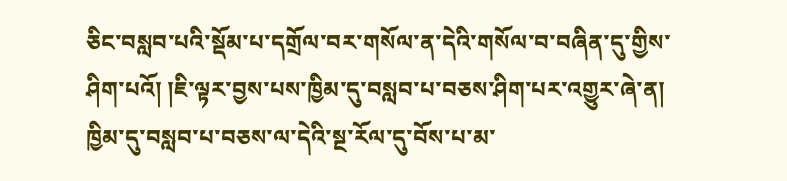ཅིང་བསླབ་པའི་སྡོམ་པ་དགྲོལ་བར་གསོལ་ན་དེའི་གསོལ་བ་བཞིན་དུ་གྱིས་ཤིག་པའོ། །ཇི་ལྟར་བྱས་པས་ཁྱིམ་དུ་བསླབ་པ་བཅས་ཤིག་པར་འགྱུར་ཞེ་ན། ཁྱིམ་དུ་བསླབ་པ་བཅས་ལ་དེའི་སྔ་རོལ་དུ་བོས་པ་མ་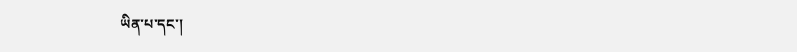ཡིན་པ་དང་།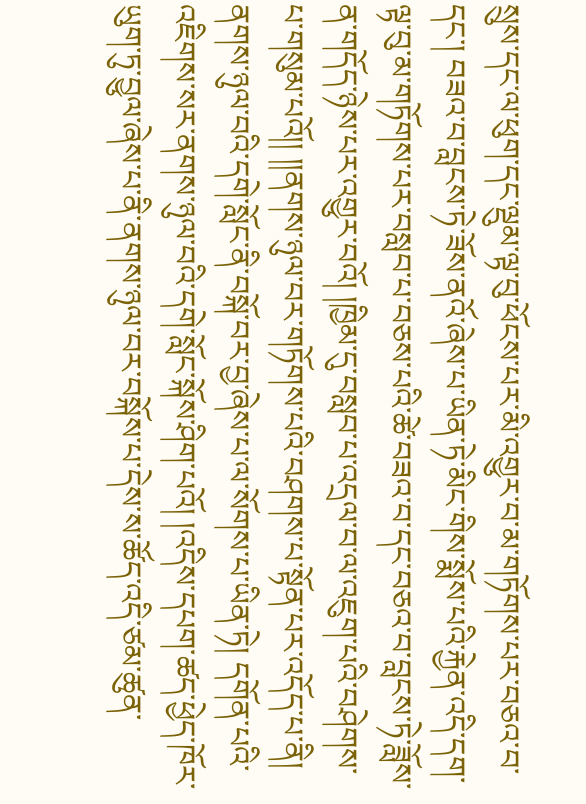སྲུས་དང་ལ་ཕུག་དང་ལྡུམ་ལྟ་བུ་ཕོངས་པར་མི་འགྱུར་བ་མ་གཏོགས་པར་བཅའ་བ་དང་། བཟའ་བ་བླངས་ཏེ་ཟོས་ནའོ་ཞེས་པ་ཡིན་ཏེ་མིང་གིས་སྨོས་པའི་རྐྱེན་འདི་དག་ལྟ་བུ་མ་གཏོགས་པར་བསླབ་པ་བཅས་པའི་ཚེ་བཟའ་བ་དང་བཅའ་བ་བླངས་ཏེ་ཟློས་ན་གདོད་ཉེས་པར་འགྱུར་བའོ། །ཁྱིམ་དུ་བསླབ་པ་འདྲལ་བ་ལ་འཇུག་པའི་བཤེགས་པ་གསུམ་པའོ།། །།ནགས་ཉུལ་བར་གཏོགས་པའི་བཤགས་པ་སྟོན་པར་འདོད་པ་ནི། ནགས་ཉུལ་བའི་དགེ་སློང་ནི་བསྐོ་བར་བྱ་ཞེས་པ་ལ་སོགས་པ་ཡིན་ཏེ། དགོན་པའི་འཇིགས་སར་ནགས་ཉུལ་བའི་དགེ་སློང་སྐོས་ཤིག་པའོ། །འདིས་དཔག་ཚད་ཕྱེད་ཁོར་ཡུག་ཏུ་བྱུལ་ཞེས་པ་ནི་ནགས་ཉུལ་བར་བསྐོས་པ་དེས་ས་ཚོད་འདི་ཙམ་ཚུན་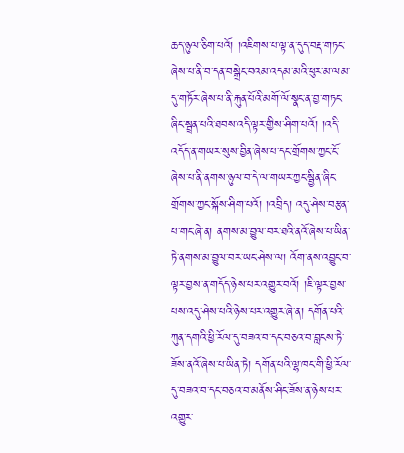ཆད་ཉུལ་ཅིག་པའོ། །འཇིགས་པ་ལྟ་ན་དུད་བརྡ་གཏང་ཞེས་པ་ནི་བ་དན་བསྒྲེང་བའམ་འདམ་མའི་ཕུར་མ་ལམ་དུ་གཏོར་ཞེས་པ་ནི་རྐུན་པོའི་མགོ་ལོ་སྣང་ན་བྱ་གཏང་ཞིང་སྦྲན་པའི་ཐབས་འདི་ལྟར་གྱིས་ཤིག་པའོ། །འདི་འདོད་ན་གཡར་སུས་བྱིན་ཞེས་པ་དང་གྲོགས་ཀྱང་ངོ་ཞེས་པ་ནི་ནགས་ཉུལ་བ་དེ་ལ་གཡར་ཀྱང་སྦྱིན་ཞིང་གྲོགས་ཀྱང་སྐོས་ཤིག་པའོ། །འབྲིད། འདུ་ཤེས་བརྩན་པ་གང་ཞེ་ན། ནགས་མ་བྱུལ་བར་ཐའི་ནའོ་ཞེས་པ་ཡིན་ཏེ་ནགས་མ་བྱུལ་བར་ཡང་ཤེས་ལ། འོག་ནས་འབྱུང་བ་ལྟར་བྱས་ན་གདོད་ཉེས་པར་འགྱུར་བའོ། །ཇི་ལྟར་བྱས་པས་འདུ་ཤེས་པའི་ཉེས་པར་འགྱུར་ཞེ་ན། དགོན་པའི་ཀུན་དགའི་ཕྱི་རོལ་དུ་བཟའ་བ་དང་བཅའ་བ་བླངས་ཏེ་ཟོས་ནའོ་ཞེས་པ་ཡིན་ཏེ། དགོན་པའི་ལྷ་ཁང་གི་ཕྱི་རོལ་དུ་བཟའ་བ་དང་བཅའ་བ་མནོས་ཤིང་ཟོས་ན་ཉེས་པར་འགྱུར་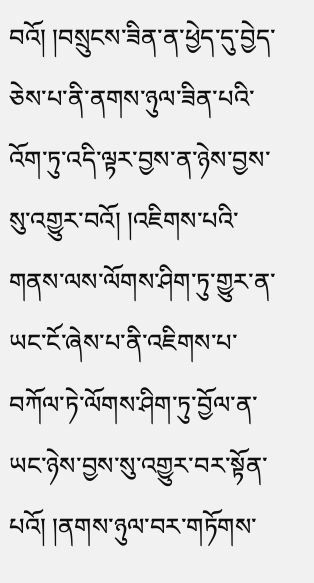བའོ། །བསྲུངས་ཟིན་ན་ཕྱེད་དུ་བྱེད་ཅེས་པ་ནི་ནགས་ཉུལ་ཟིན་པའི་འོག་ཏུ་འདི་ལྟར་བྱས་ན་ཉེས་བྱས་སུ་འགྱུར་བའོ། །འཇིགས་པའི་གནས་ལས་ལོགས་ཤིག་ཏུ་གྱུར་ན་ཡང་ངོ་ཞེས་པ་ནི་འཇིགས་པ་བཀོལ་ཏེ་ལོགས་ཤིག་ཏུ་བྱོལ་ན་ཡང་ཉེས་བྱས་སུ་འགྱུར་བར་སྟོན་པའོ། །ནགས་ཉུལ་བར་གཏོགས་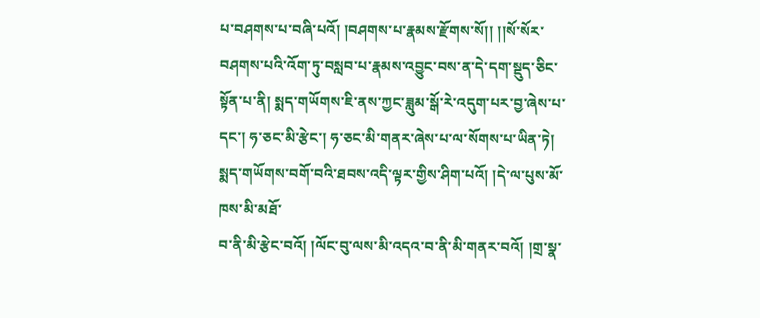པ་བཤགས་པ་བཞི་པའོ། །བཤགས་པ་རྣམས་རྫོགས་སོ།། །།སོ་སོར་བཤགས་པའི་འོག་ཏུ་བསླབ་པ་རྣམས་འབྱུང་བས་ན་དེ་དག་སྡུད་ཅིང་སྟོན་པ་ནི། སྨད་གཡོགས་ཇི་ནས་ཀྱང་ཟླུམ་སྒོ་རེ་འདུག་པར་བྱ་ཞེས་པ་དང་། ཧ་ཅང་མི་རྩེང་། ཧ་ཅང་མི་གནར་ཞེས་པ་ལ་སོགས་པ་ཡིན་ཏེ། སྨད་གཡོགས་བགོ་བའི་ཐབས་འདི་ལྟར་གྱིས་ཤིག་པའོ། །དེ་ལ་པུས་མོ་ཁས་མི་མཐོ་
བ་ནི་མི་རྩེང་བའོ། །ལོང་བུ་ལས་མི་འདའ་བ་ནི་མི་གནར་བའོ། །གྲ་སྣ་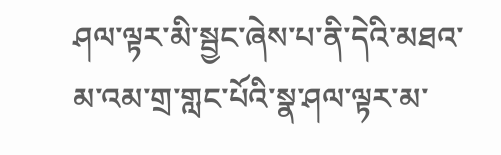ཤལ་ལྟར་མི་སྦྱང་ཞེས་པ་ནི་དེའི་མཐའ་མ་འམ་གྲ་གླང་པོའི་སྣ་ཤལ་ལྟར་མ་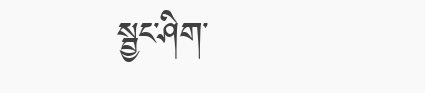སྦྱང་ཤིག་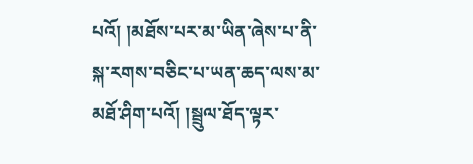པའོ། །མཐོས་པར་མ་ཡིན་ཞེས་པ་ནི་སྐ་རགས་བཅིང་པ་ཡན་ཆད་ལས་མ་མཐོ་ཤིག་པའོ། །སྦྲུལ་ཐོད་ལྟར་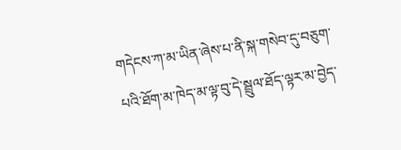གདེངས་ཀ་མ་ཡིན་ཞེས་པ་ནི་སྐ་གསེབ་དུ་བཅུག་པའི་ཐོག་མ་ཁེད་མ་ལྟ་བུ་དེ་སྦྲུལ་ཐོད་ལྟར་མ་བྱེད་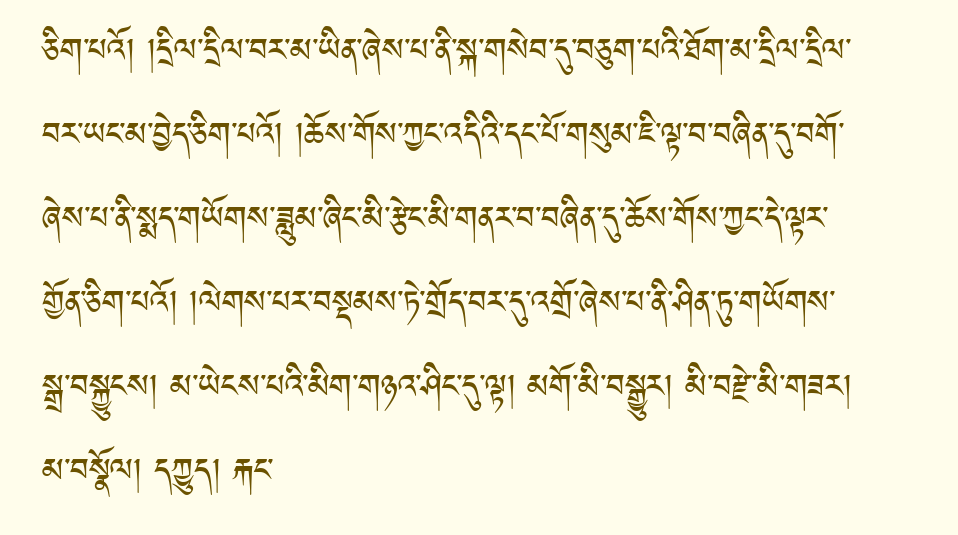ཅིག་པའོ། །དྲིལ་དྲིལ་བར་མ་ཡིན་ཞེས་པ་ནི་སྐ་གསེབ་དུ་བཅུག་པའི་ཐོག་མ་དྲིལ་དྲིལ་བར་ཡང་མ་བྱེད་ཅིག་པའོ། །ཆོས་གོས་ཀྱང་འདིའི་དང་པོ་གསུམ་ཇི་ལྟ་བ་བཞིན་དུ་བགོ་ཞེས་པ་ནི་སྨད་གཡོགས་ཟླུམ་ཞིང་མི་རྩེང་མི་གནར་བ་བཞིན་དུ་ཆོས་གོས་ཀྱང་དེ་ལྟར་གྱོན་ཅིག་པའོ། །ལེགས་པར་བསྡམས་ཏེ་གྲོད་བར་དུ་འགྲོ་ཞེས་པ་ནི་ཤིན་ཏུ་གཡོགས་སྒྲ་བསྐྱུངས། མ་ཡེངས་པའི་མིག་གཉའ་ཤིང་དུ་ལྟ། མགོ་མི་བསྒྱུར། མི་བརྫེ་མི་གཟར། མ་བསྣོལ། དཀྱུད། རྐང་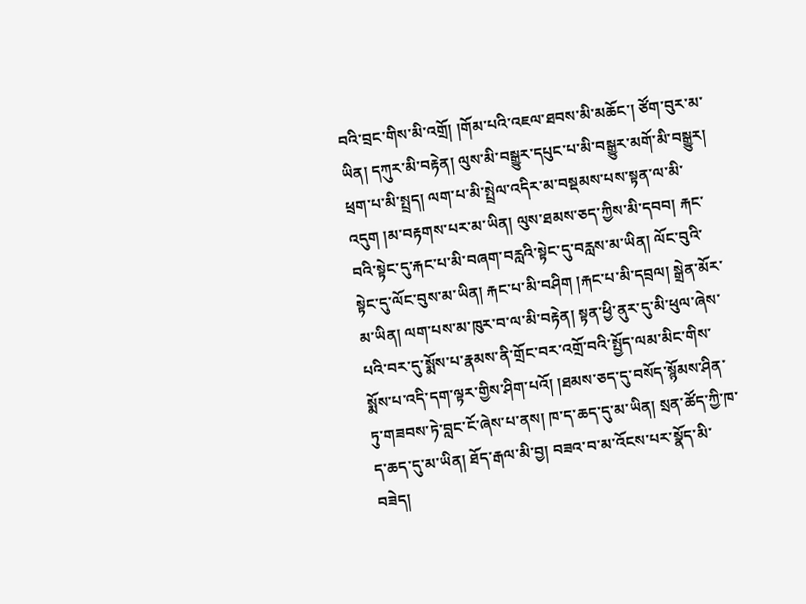བའི་བྲང་གིས་མི་འགྲོ། །གོམ་པའི་འཇལ་ཐབས་མི་མཆོང་། ཙོག་བུར་མ་ཡིན། དཀུར་མི་བརྟེན། ལུས་མི་བསྒྱུར་དཔུང་པ་མི་བསྒྱུར་མགོ་མི་བསྒྱུར། ཕྲག་པ་མི་སྤྲད། ལག་པ་མི་སྤྲེལ་འདིར་མ་བསྡམས་པས་སྟན་ལ་མི་འདུག །མ་བརྟགས་པར་མ་ཡིན། ལུས་ཐམས་ཅད་ཀྱིས་མི་དབབ། རྐང་བའི་སྟེང་དུ་རྐང་པ་མི་བཞག་བརླའི་སྟེང་དུ་བརླས་མ་ཡིན། ལོང་བུའི་སྟེང་དུ་ལོང་བུས་མ་ཡིན། རྐང་པ་མི་བཤིག །རྐང་པ་མི་དབྲལ། སྒྲེན་མོར་མ་ཡིན། ལག་པས་མ་ཁུར་བ་ལ་མི་བརྟེན། སྟན་ཕྱི་ནུར་དུ་མི་ཕུལ་ཞེས་པའི་བར་དུ་སྨོས་པ་རྣམས་ནི་གྲོང་བར་འགྲོ་བའི་སྤྱོད་ལམ་མིང་གིས་སྨོས་པ་འདི་དག་ལྟར་གྱིས་ཤིག་པའོ། །ཐམས་ཅད་དུ་བསོད་སྙོམས་ཤིན་ཏུ་གཟབས་ཏེ་བླང་ངོ་ཞེས་པ་ནས། ཁ་ད་ཆད་དུ་མ་ཡིན། སྲན་ཚོད་ཀྱི་ཁ་ད་ཆད་དུ་མ་ཡིན། ཐོད་རྒལ་མི་བྱ། བཟའ་བ་མ་འོངས་པར་སྣོད་མི་བཟེད།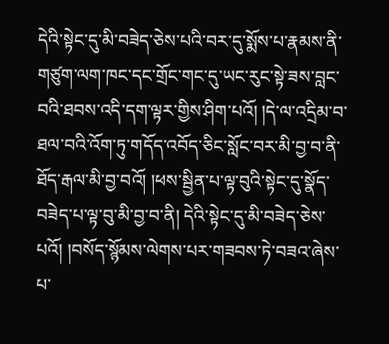དེའི་སྟེང་དུ་མི་བཟེད་ཅེས་པའི་བར་དུ་སྨོས་པ་རྣམས་ནི་གཙུག་ལག་ཁང་དང་གྲོང་གང་དུ་ཡང་རུང་སྟེ་ཟས་བླང་བའི་ཐབས་འདི་དག་ལྟར་གྱིས་ཤིག་པའོ། །དེ་ལ་འདྲིམ་བ་ཐལ་བའི་འོག་ཏུ་གདོད་འབོད་ཅིང་སློང་བར་མི་བྱ་བ་ནི་ཐོད་རྒལ་མི་བྱ་བའོ། །ཕས་སྦྱིན་པ་ལྟ་བུའི་སྟེང་དུ་སྣོད་བཟེད་པ་ལྟ་བུ་མི་བྱ་བ་ནི། དེའི་སྟེང་དུ་མི་བཟེད་ཅེས་པའོ། །བསོད་སྙོམས་ལེགས་པར་གཟབས་ཏེ་བཟའ་ཞེས་པ་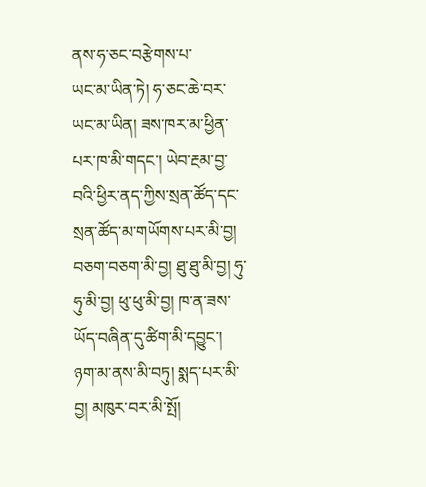ནས་ཧ་ཅང་བརྩེགས་པ་
ཡང་མ་ཡིན་ཏེ། ཧ་ཅང་ཆེ་བར་ཡང་མ་ཡིན། ཟས་ཁར་མ་ཕྱིན་པར་ཁ་མི་གདང་། ཡེབ་རྔམ་བྱ་བའི་ཕྱིར་ནད་ཀྱིས་སྲན་ཚོད་དང་སྲན་ཚོད་མ་གཡོགས་པར་མི་བྱ། བཅག་བཅག་མི་བྱ། ཐུ་ཐུ་མི་བྱ། ཧུ་ཧུ་མི་བྱ། ཕུ་ཕུ་མི་བྱ། ཁ་ན་ཟས་ཡོད་བཞིན་དུ་ཚིག་མི་དབྱུང་། ཉག་མ་ནས་མི་བཏུ། སྨད་པར་མི་བྱ། མཁུར་བར་མི་སྤོ།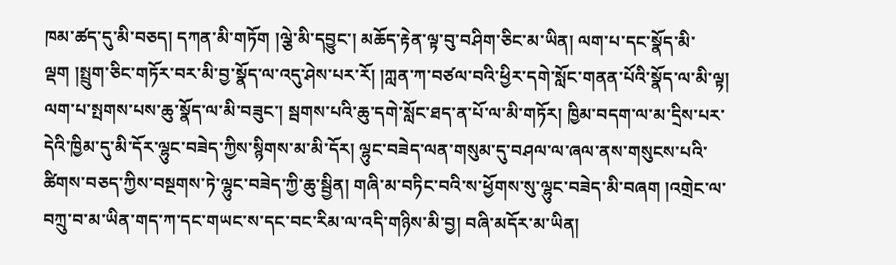ཁམ་ཚད་དུ་མི་བཅད། དཀན་མི་གཏོག །ལྕེ་མི་དབྱུང་། མཆོད་རྟེན་ལྟ་བུ་བཤིག་ཅིང་མ་ཡིན། ལག་པ་དང་སྣོད་མི་ལྡག །སྤྲུག་ཅིང་གཏོར་བར་མི་བྱ་སྣོད་ལ་འདུ་ཤེས་པར་རོ། །ཀླན་ཀ་བཙལ་བའི་ཕྱིར་དགེ་སློང་གནན་པོའི་སྣོད་ལ་མི་ལྟ། ལག་པ་སྤགས་པས་ཆུ་སྣོད་ལ་མི་བཟུང་། སྦགས་པའི་ཆུ་དགེ་སློང་ཐད་ན་པོ་ལ་མི་གཏོར། ཁྱིམ་བདག་ལ་མ་དྲིས་པར་དེའི་ཁྱིམ་དུ་མི་དོར་ལྷུང་བཟེད་ཀྱིས་སྙིགས་མ་མི་དོར། ལྷུང་བཟེད་ལན་གསུམ་དུ་བཤལ་ལ་ཞལ་ནས་གསུངས་པའི་ཚིགས་བཅད་ཀྱིས་བསྔགས་ཏེ་ལྷུང་བཟེད་ཀྱི་ཆུ་སྦྱིན། གཞི་མ་བཏིང་བའི་ས་ཕྱོགས་སུ་ལྷུང་བཟེད་མི་བཞག །འགྲེང་ལ་བཀྲུ་བ་མ་ཡིན་གད་ཀ་དང་གཡང་ས་དང་བང་རིམ་ལ་འདི་གཉིས་མི་བྱ། བཞི་མདོར་མ་ཡིན།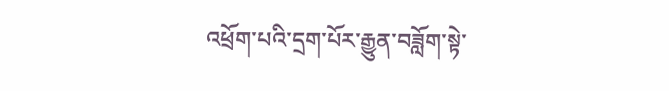འཕྲོག་པའི་དྲག་པོར་རྒྱུན་བཟློག་སྟེ་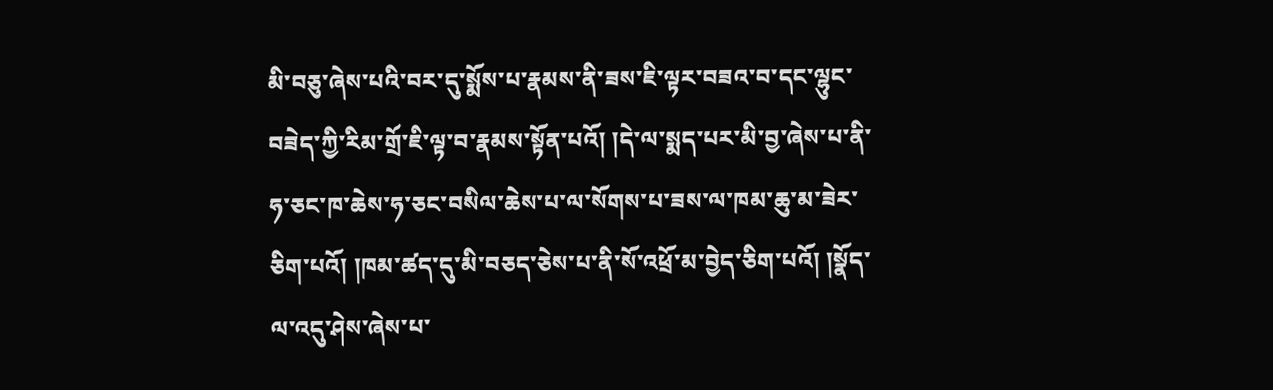མི་བཅུ་ཞེས་པའི་བར་དུ་སྨོས་པ་རྣམས་ནི་ཟས་ཇི་ལྟར་བཟའ་བ་དང་ལྷུང་བཟེད་ཀྱི་རིམ་གྲོ་ཇི་ལྟ་བ་རྣམས་སྟོན་པའོ། །དེ་ལ་སྨད་པར་མི་བྱ་ཞེས་པ་ནི་ཧ་ཅང་ཁ་ཆེས་ཧ་ཅང་བསིལ་ཆེས་པ་ལ་སོགས་པ་ཟས་ལ་ཁམ་ཆུ་མ་ཟེར་ཅིག་པའོ། །ཁམ་ཚད་དུ་མི་བཅད་ཅེས་པ་ནི་སོ་འཕྲོ་མ་བྱེད་ཅིག་པའོ། །སྣོད་ལ་འདུ་ཤེས་ཞེས་པ་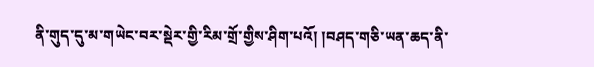ནི་གུད་དུ་མ་གཡེང་བར་སྡེར་གྱི་རིམ་གྲོ་གྱིས་ཤིག་པའོ། །བཤད་གཅི་ཡན་ཆད་ནི་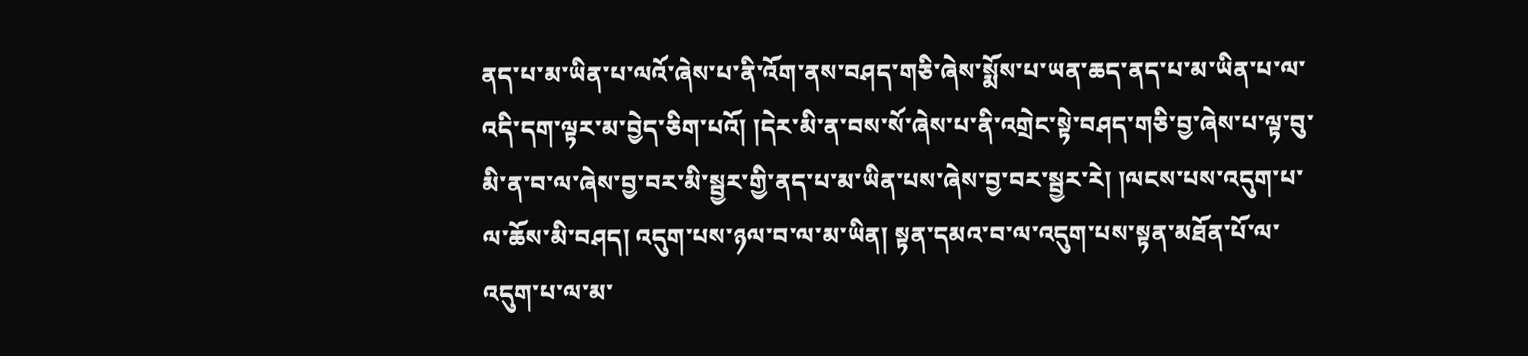ནད་པ་མ་ཡིན་པ་ལའོ་ཞེས་པ་ནི་འོག་ནས་བཤད་གཅི་ཞེས་སྨོས་པ་ཡན་ཆད་ནད་པ་མ་ཡིན་པ་ལ་འདི་དག་ལྟར་མ་བྱེད་ཅིག་པའོ། །དེར་མི་ན་བས་སོ་ཞེས་པ་ནི་འགྲེང་སྟེ་བཤད་གཅི་བྱ་ཞེས་པ་ལྟ་བུ་མི་ན་བ་ལ་ཞེས་བྱ་བར་མི་སྦྱར་གྱི་ནད་པ་མ་ཡིན་པས་ཞེས་བྱ་བར་སྦྱར་རེ། །ལངས་པས་འདུག་པ་ལ་ཆོས་མི་བཤད། འདུག་པས་ཉལ་བ་ལ་མ་ཡིན། སྟན་དམའ་བ་ལ་འདུག་པས་སྟན་མཐོན་པོ་ལ་འདུག་པ་ལ་མ་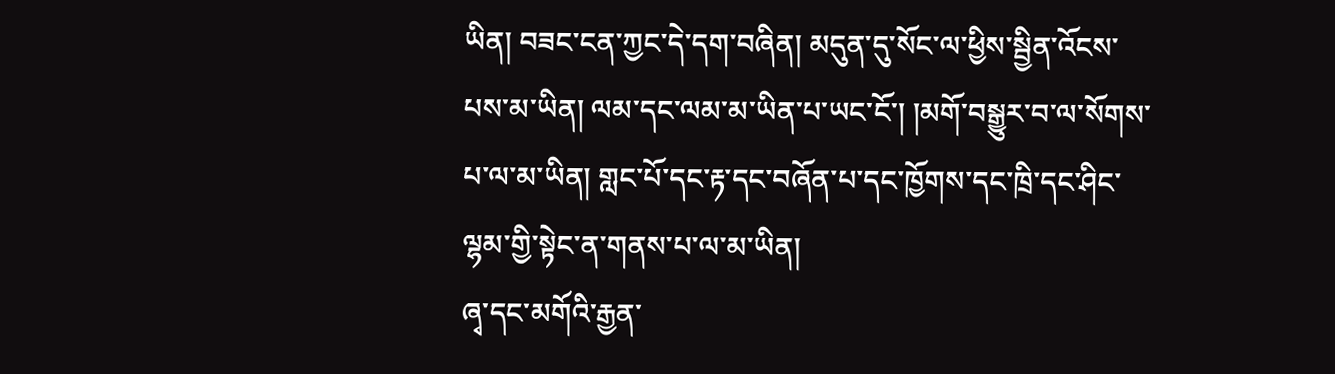ཡིན། བཟང་ངན་ཀྱང་དེ་དག་བཞིན། མདུན་དུ་སོང་ལ་ཕྱིས་སྦྱིན་འོངས་པས་མ་ཡིན། ལམ་དང་ལམ་མ་ཡིན་པ་ཡང་ངོ་། །མགོ་བསྒྱུར་བ་ལ་སོགས་པ་ལ་མ་ཡིན། གླང་པོ་དང་རྟ་དང་བཞོན་པ་དང་ཁྱོགས་དང་ཁྲི་དང་ཤིང་ལྷམ་གྱི་སྟེང་ན་གནས་པ་ལ་མ་ཡིན།
ཞྭ་དང་མགོའི་རྒྱན་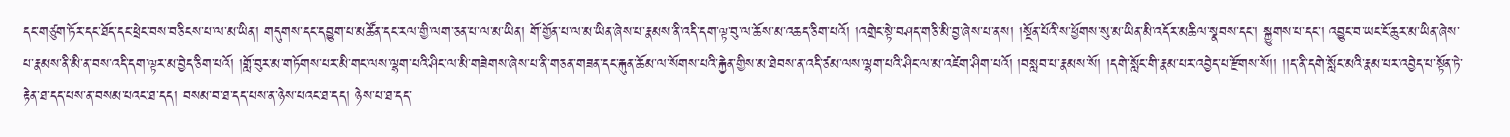དང་གཙུག་ཏོར་དང་ཐོད་དང་ཕྲེང་བས་བཅིངས་པ་ལ་མ་ཡིན། གདུགས་དང་དབྱུག་པ་མཚོན་དང་རལ་གྱི་ལག་ཅན་པ་ལ་མ་ཡིན། གོ་གྱོན་པ་ལ་མ་ཡིན་ཞེས་པ་རྣམས་ནི་འདི་དག་ལྟ་བུ་ལ་ཆོས་མ་འཆད་ཅིག་པའོ། །འགྲེང་སྟེ་བཤད་གཅི་མི་བྱ་ཞེས་པ་ནས། །སྔོན་པོའི་ས་ཕྱོགས་སུ་མ་ཡིན་མི་འདོར་མཆིལ་སྣབས་དང་། སྐྱུགས་པ་དང་། འབྱུང་བ་ཡང་ངོ་ཆུར་མ་ཡིན་ཞེས་པ་རྣམས་ནི་མི་ན་བས་འདི་དག་ལྟར་མ་བྱེད་ཅིག་པའོ། །གློ་བུར་མ་གཏོགས་པར་མི་གང་ལས་ལྷག་པའི་ཤིང་ལ་མི་གཟེགས་ཞེས་པ་ནི་གཅན་གཟན་དང་རྐུན་ཆོམ་ལ་སོགས་པའི་རྐྱེན་གྱིས་མ་ཐེབས་ན་འདི་ཙམ་ལས་ལྷག་པའི་ཤིང་ལ་མ་འཛེག་ཤིག་པའོ། །བསླབ་པ་རྣམས་སོ། །དགེ་སློང་གི་རྣམ་པར་འབྱེད་པ་རྫོགས་སོ།། །།ད་ནི་དགེ་སློང་མའི་རྣམ་པར་འབྱེད་པ་སྟོན་ཏེ་རྟེན་ཐ་དད་པས་ན་བསམ་པའང་ཐ་དད། བསམ་བ་ཐ་དད་པས་ན་ཉེས་པའང་ཐ་དད། ཉེས་པ་ཐ་དད་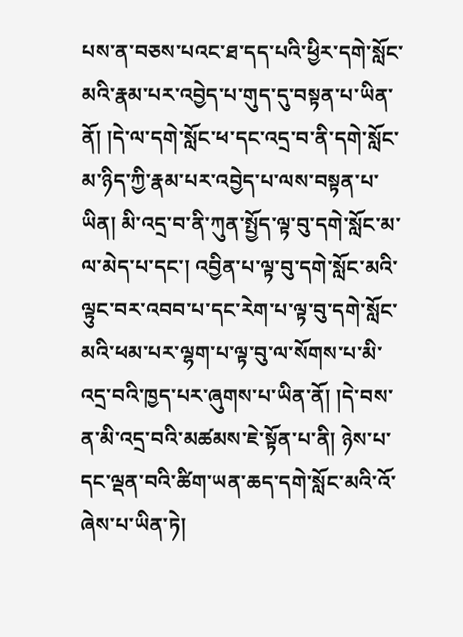པས་ན་བཅས་པའང་ཐ་དད་པའི་ཕྱིར་དགེ་སློང་མའི་རྣམ་པར་འབྱེད་པ་གུད་དུ་བསྟན་པ་ཡིན་ནོ། །དེ་ལ་དགེ་སློང་ཕ་དང་འདྲ་བ་ནི་དགེ་སློང་མ་ཉིད་ཀྱི་རྣམ་པར་འབྱེད་པ་ལས་བསྟན་པ་ཡིན། མི་འདྲ་བ་ནི་ཀུན་སྤྱོད་ལྟ་བུ་དགེ་སློང་མ་ལ་མེད་པ་དང་། འབྱིན་པ་ལྟ་བུ་དགེ་སློང་མའི་ལྟུང་བར་འབབ་པ་དང་རེག་པ་ལྟ་བུ་དགེ་སློང་མའི་ཕམ་པར་ལྷག་པ་ལྟ་བུ་ལ་སོགས་པ་མི་འདྲ་བའི་ཁྱད་པར་ཞུགས་པ་ཡིན་ནོ། །དེ་བས་ན་མི་འདྲ་བའི་མཚམས་ཇེ་སྟོན་པ་ནི། ཉེས་པ་དང་ལྡན་བའི་ཚིག་ཡན་ཆད་དགེ་སློང་མའི་འོ་ཞེས་པ་ཡིན་ཏེ།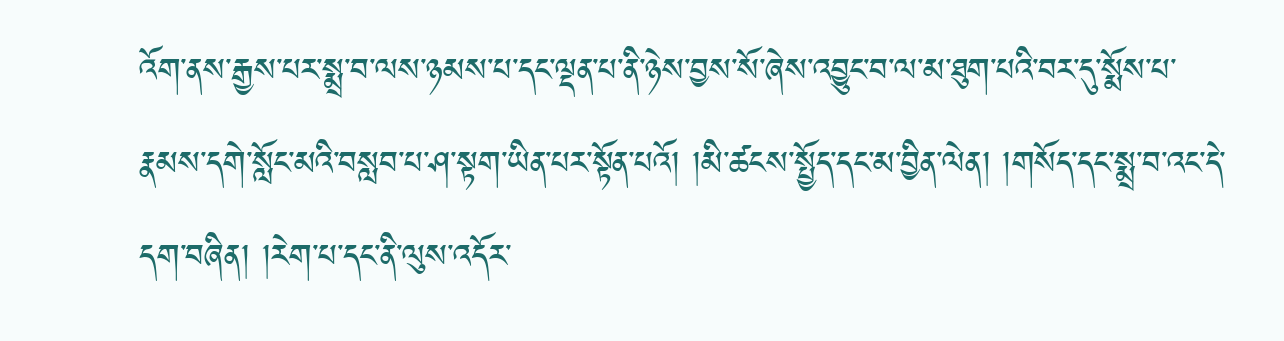འོག་ནས་རྒྱས་པར་སྨྲ་བ་ལས་ཉམས་པ་དང་ལྡན་པ་ནི་ཉེས་བྱས་སོ་ཞེས་འབྱུང་བ་ལ་མ་ཐུག་པའི་བར་དུ་སྨོས་པ་རྣམས་དགེ་སློང་མའི་བསླབ་པ་ཤ་སྟག་ཡིན་པར་སྟོན་པའོ། །མི་ཚངས་སྤྱོད་དང་མ་བྱིན་ལེན། །གསོད་དང་སྨྲ་བ་འང་དེ་དག་བཞིན། །རེག་པ་དང་ནི་ལུས་འདོར་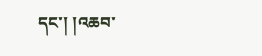དང་། །འཆབ་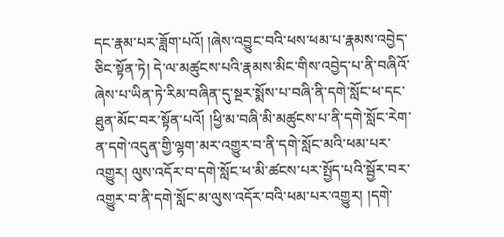དང་རྣམ་པར་ཟློག་པའོ། །ཞེས་འབྱུང་བའི་ཕས་ཕམ་པ་རྣམས་འབྱེད་ཅིང་སྟོན་ཏེ། དེ་ལ་མཚུངས་པའི་རྣམས་མིང་གིས་འབྱེད་པ་ནི་བཞིའོ་ཞེས་པ་ཡིན་ཏེ་རིམ་བཞིན་དུ་སྔར་སྨོས་པ་བཞི་ནི་དགེ་སློང་ཕ་དང་ཐུན་མོང་བར་སྟོན་པའོ། །ཕྱི་མ་བཞི་མི་མཚུངས་པ་ནི་དགེ་སློང་རེག་ན་དགེ་འདུན་གྱི་ལྷག་མར་འགྱུར་བ་ནི་དགེ་སློང་མའི་ཕམ་པར་འགྱུར། ལུས་འདོར་བ་དགེ་སློང་ཕ་མི་ཚངས་པར་སྤྱོད་པའི་སྦྱོར་བར་འགྱུར་བ་ནི་དགེ་སློང་མ་ལུས་འདོར་བའི་ཕམ་པར་འགྱུར། །དགེ་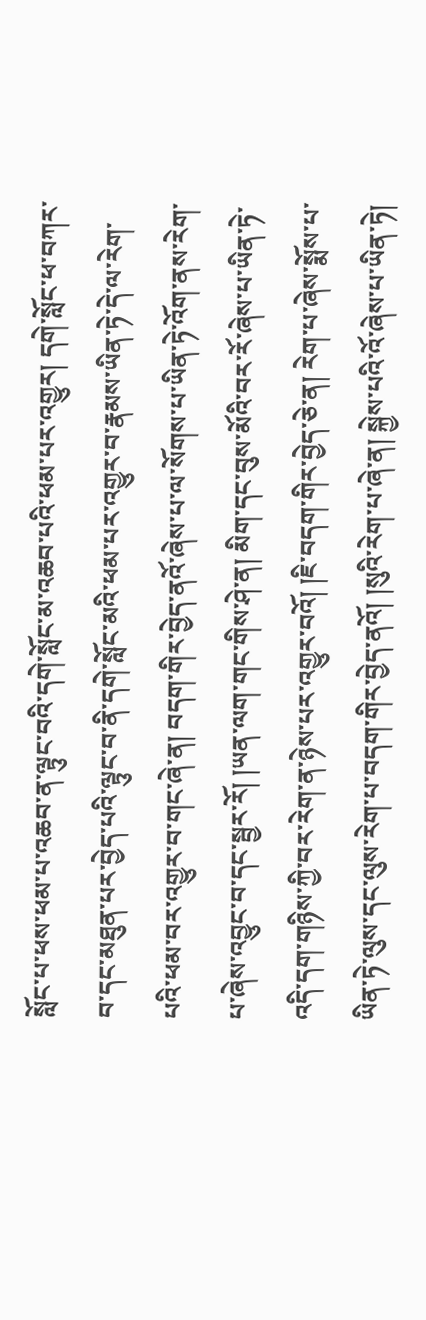སློང་པ་ཕས་ཕམ་པ་འཆབ་ན་ལྟུང་བའི་དགེ་སློང་མ་འཆབ་པའི་ཕམ་པར་འགྱུར། དགེ་སློང་ཕ་བཀར་བ་དང་མཐུན་པར་བྱེད་པའི་ལྟུང་བ་ནི་དགེ་སློང་མའི་ཕམ་པར་འགྱུར་བ་རྣམས་ཡིན་ཏེ་དེ་ལ་རེག་པའི་ཕམ་བར་འགྱུར་བ་གང་ཞེ་ན། བདག་གིར་བྱེད་ནའོ་ཞེས་པ་ལ་སོགས་པ་ཡིན་ཏེ་འོག་ནས་རེག་པ་ཞེས་འབྱུང་བ་དང་སྦྱར་རོ། །ཡན་ལག་གང་གིས་ཤེ་ན། མིག་དང་བུས་མོའི་བར་རོ་ཞེས་པ་ཡིན་ཏེ་འདི་དག་གཉིས་ཀྱི་བར་རེག་ན་ཉེས་པར་འགྱུར་བའོ། །ཇི་བདག་གིར་བྱེད་ཅེ་ན། རེག་པ་ཞེས་སྨོས་པ་ཡིན་ཏེ་ལུས་དང་ལུས་རེག་པ་བདག་གིར་བྱེད་ནའོ། །སུའི་རེག་པ་ཞེ་ན། སྐྱེས་པའི་འོ་ཞེས་པ་ཡིན་ཏེ།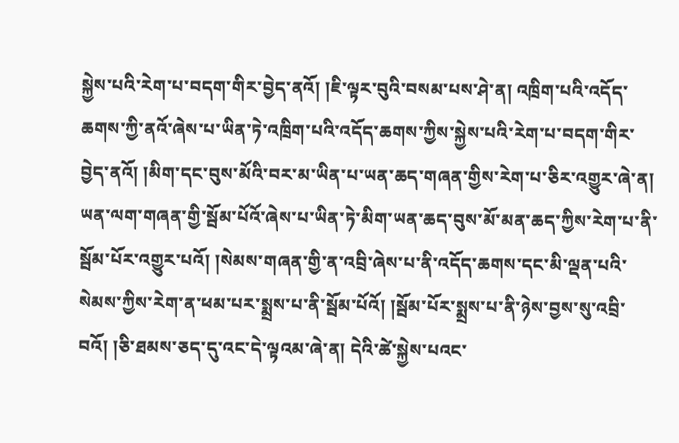སྐྱེས་པའི་རེག་པ་བདག་གིར་བྱེད་ནའོ། །ཇི་ལྟར་བུའི་བསམ་པས་ཤེ་ན། འཁྲིག་པའི་འདོད་ཆགས་ཀྱི་ནའོ་ཞེས་པ་ཡིན་ཏེ་འཁྲིག་པའི་འདོད་ཆགས་ཀྱིས་སྐྱེས་པའི་རེག་པ་བདག་གིར་བྱེད་ནའོ། །མིག་དང་བུས་མོའི་བར་མ་ཡིན་པ་ཡན་ཆད་གཞན་གྱིས་རེག་པ་ཅིར་འགྱུར་ཞེ་ན། ཡན་ལག་གཞན་གྱི་སྦོམ་པོའོ་ཞེས་པ་ཡིན་ཏེ་མིག་ཡན་ཆད་བུས་མོ་མན་ཆད་ཀྱིས་རེག་པ་ནི་སྦོམ་པོར་འགྱུར་པའོ། །སེམས་གཞན་གྱི་ན་འབྲི་ཞེས་པ་ནི་འདོད་ཆགས་དང་མི་ལྡན་པའི་སེམས་ཀྱིས་རེག་ན་ཕམ་པར་སྨྲས་པ་ནི་སྦོམ་པོའོ། །སྦོམ་པོར་སྨྲས་པ་ནི་ཉེས་བྱས་སུ་འབྲི་བའོ། །ཅི་ཐམས་ཅད་དུ་འང་དེ་ལྟའམ་ཞེ་ན། དེའི་ཚེ་སྐྱེས་པའང་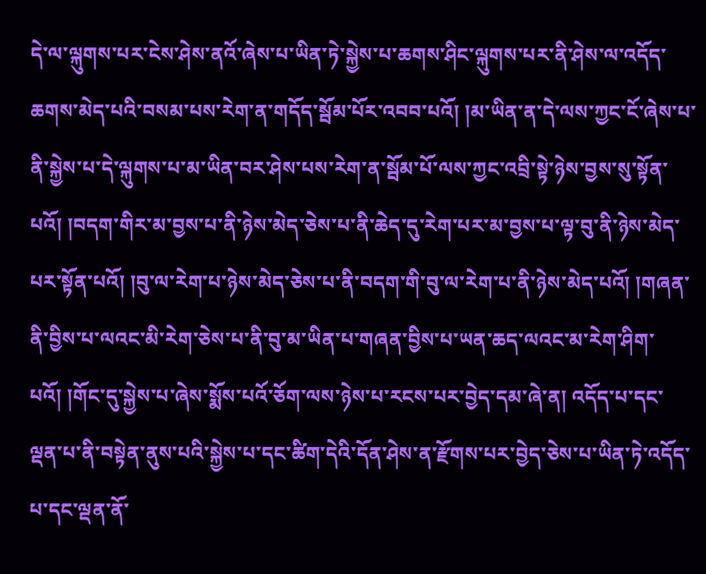དེ་ལ་ལྐུགས་པར་ངེས་ཤེས་ནའོ་ཞེས་པ་ཡིན་ཏེ་སྐྱེས་པ་ཆགས་ཤིང་ལྐུགས་པར་ནི་ཤེས་ལ་འདོད་ཆགས་མེད་པའི་བསམ་པས་རེག་ན་གདོད་སྦོམ་པོར་འབབ་པའོ། །མ་ཡིན་ན་དེ་ལས་ཀྱང་ངོ་ཞེས་པ་ནི་སྐྱེས་པ་དེ་ལྐུགས་པ་མ་ཡིན་བར་ཤེས་པས་རེག་ན་སྦོམ་པོ་ལས་ཀྱང་འབྲི་སྟེ་ཉེས་བྱས་སུ་སྟོན་པའོ། །བདག་གིར་མ་བྱས་པ་ནི་ཉེས་མེད་ཅེས་པ་ནི་ཆེད་དུ་རེག་པར་མ་བྱས་པ་ལྟ་བུ་ནི་ཉེས་མེད་པར་སྟོན་པའོ། །བུ་ལ་རེག་པ་ཉེས་མེད་ཅེས་པ་ནི་བདག་གི་བུ་ལ་རེག་པ་ནི་ཉེས་མེད་པའོ། །གཞན་ནི་བྱིས་པ་ལའང་མི་རེག་ཅེས་པ་ནི་བུ་མ་ཡིན་པ་གཞན་བྱིས་པ་ཡན་ཆད་ལའང་མ་རེག་ཤིག་པའོ། །གོང་དུ་སྐྱེས་པ་ཞེས་སྨོས་པའོ་ཅོག་ལས་ཉེས་པ་རངས་པར་བྱེད་དམ་ཞེ་ན། འདོད་པ་དང་ལྡན་པ་ནི་བསྟེན་ནུས་པའི་སྐྱེས་པ་དང་ཚིག་དེའི་དོན་ཤེས་ན་རྫོགས་པར་བྱེད་ཅེས་པ་ཡིན་ཏེ་འདོད་པ་དང་ལྡན་ནོ་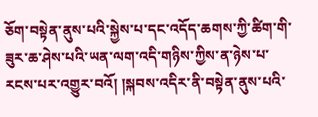ཅོག་བསྟེན་ནུས་པའི་སྐྱེས་པ་དང་འདོད་ཆགས་ཀྱི་ཚིག་གི་ཟུར་ཆ་ཤེས་པའི་ཡན་ལག་འདི་གཉིས་ཀྱིས་ན་ཉེས་པ་
རངས་པར་འགྱུར་བའོ། །སྐབས་འདིར་ནི་བསྟེན་ནུས་པའི་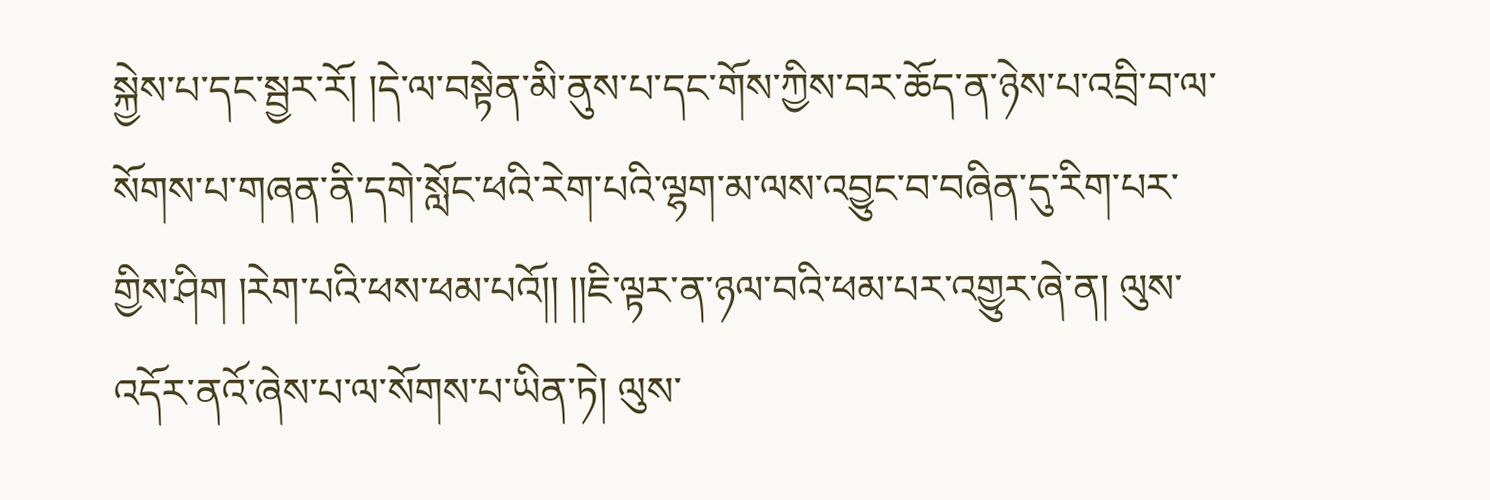སྐྱེས་པ་དང་སྦྱར་རོ། །དེ་ལ་བསྟེན་མི་ནུས་པ་དང་གོས་ཀྱིས་བར་ཆོད་ན་ཉེས་པ་འབྲི་བ་ལ་སོགས་པ་གཞན་ནི་དགེ་སློང་ཕའི་རེག་པའི་ལྷག་མ་ལས་འབྱུང་བ་བཞིན་དུ་རིག་པར་གྱིས་ཤིག །རེག་པའི་ཕས་ཕམ་པའོ།། །།ཇི་ལྟར་ན་ཉལ་བའི་ཕམ་པར་འགྱུར་ཞེ་ན། ལུས་འདོར་ནའོ་ཞེས་པ་ལ་སོགས་པ་ཡིན་ཏེ། ལུས་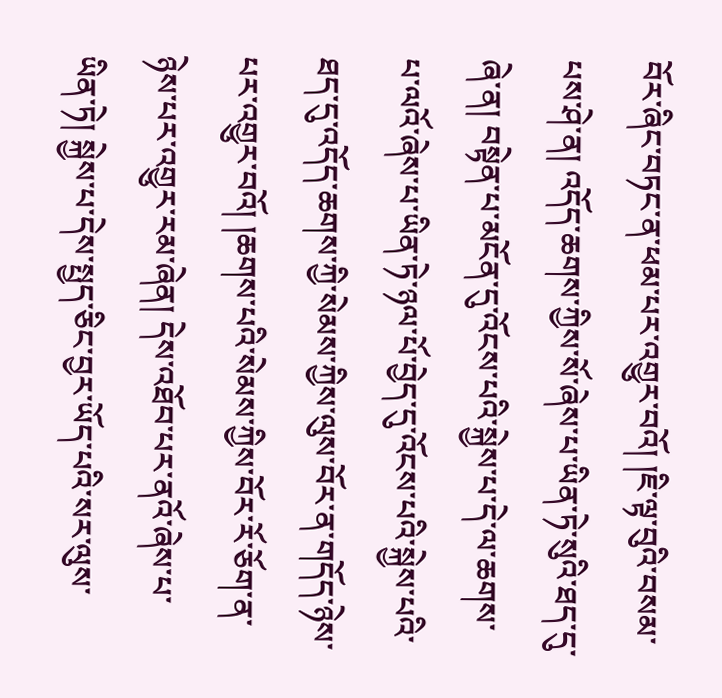བོར་ཞིང་བཏང་ན་ཕམ་པར་འགྱུར་བའོ། །ཇི་ལྟ་བུའི་བསམ་པས་ཤེ་ན། འདོད་ཆགས་ཀྱིས་སོ་ཞེས་པ་ཡིན་ཏེ་སུའི་ཐད་དུ་ཞེ་ན། བསྟེན་པ་མངོན་དུ་འོངས་པའི་སྐྱེས་པ་དེ་ལ་ཆགས་པ་ལའོ་ཞེས་པ་ཡིན་ཏེ་ཉལ་པོ་བྱེད་དུ་འོངས་པའི་སྐྱེས་པའི་ཐད་དུ་འདོད་ཆགས་ཀྱི་སེམས་ཀྱིས་ལུས་བོར་ན་གདོད་ཉེས་པར་འགྱུར་བའོ། །ཆགས་པའི་སེམས་ཀྱིས་བོར་རོ་ཅོག་ན་ཉེས་པར་འགྱུར་རམ་ཞེན། དེས་འཐོབ་པར་ནའོ་ཞེས་པ་ཡིན་ཏེ། སྐྱེས་པ་དེས་སྤྱད་ཅིང་བྱར་ཡོད་པའི་སར་ལུས་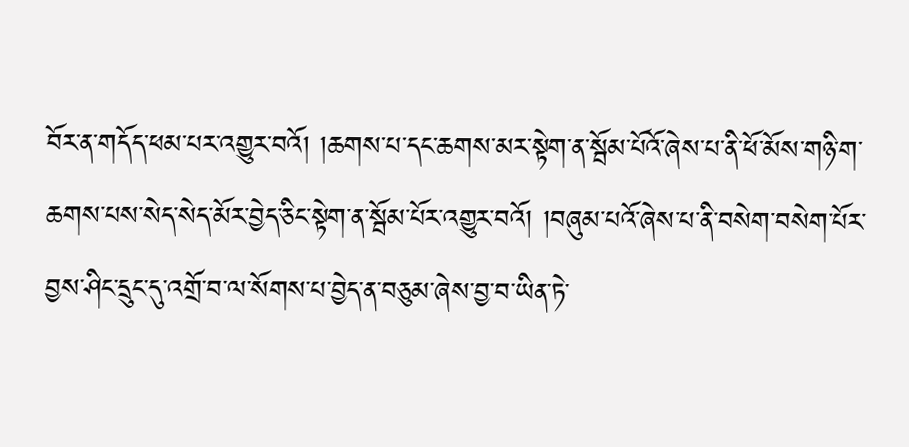བོར་ན་གདོད་ཕམ་པར་འགྱུར་བའོ། །ཆགས་པ་དང་ཆགས་མར་སྟེག་ན་སྦོམ་པོའོ་ཞེས་པ་ནི་ཕོ་མོས་གཉི་ག་ཆགས་པས་སེད་སེད་མོར་བྱེད་ཅིང་སྟེག་ན་སྦོམ་པོར་འགྱུར་བའོ། །བཞུམ་པའོ་ཞེས་པ་ནི་བསེག་བསེག་པོར་བྱས་ཤིང་དྲུང་དུ་འགྲོ་བ་ལ་སོགས་པ་བྱེད་ན་བཅུམ་ཞེས་བྱ་བ་ཡིན་ཏེ་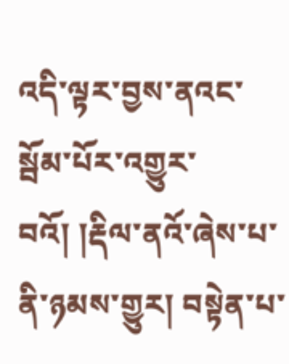འདི་ལྟར་བྱས་ནའང་སྦོམ་པོར་འགྱུར་བའོ། །རྡིལ་ནའོ་ཞེས་པ་ནི་ཉམས་གྱུར། བསྟེན་པ་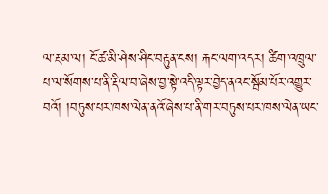ལ་རྔམ་ལ། ངོ་ཚ་མི་ཤེས་ཤིང་བརྟུན་ངས། རྐང་ལག་འདར། ཚིག་འཁྲུལ་པ་ལ་སོགས་པ་ནི་རྡིལ་བ་ཞེས་བྱ་སྟེ་འདི་ལྟར་བྱེད་ནའང་སྦོམ་པོར་འགྱུར་བའོ། །བཏུས་པར་ཁས་ལེན་ནའོ་ཞེས་པ་ནི་གར་བཏུས་པར་ཁས་ལེན་ཡང་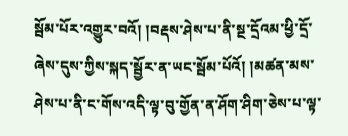སྦོམ་པོར་འགྱུར་བའོ། །བརྡས་ཤེས་པ་ནི་སྔ་དྲོའམ་ཕྱི་དྲོ་ཞེས་དུས་ཀྱིས་སྐད་སྦྱོར་ན་ཡང་སྦོམ་པོའོ། །མཚན་མས་ཤེས་པ་ནི་ང་གོས་འདི་ལྟ་བུ་གྱོན་ན་ཤོག་ཤིག་ཅེས་པ་ལྟ་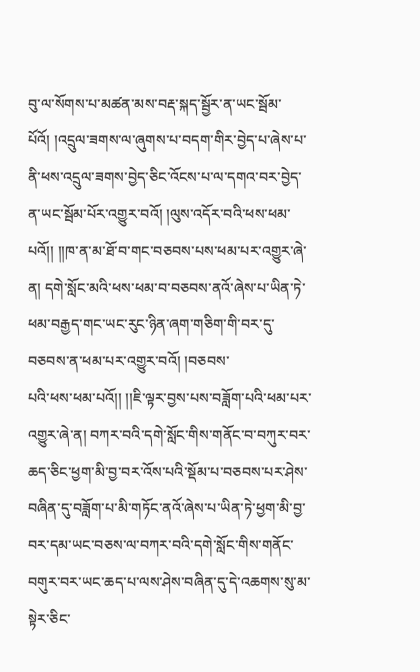བུ་ལ་སོགས་པ་མཚན་མས་བརྡ་སྐད་སྦྱོར་ན་ཡང་སྦོམ་པོའོ། །འདྲུལ་ཟགས་ལ་ཞུགས་པ་བདག་གིར་བྱེད་པ་ཞེས་པ་ནི་ཕས་འདྲུལ་ཟགས་བྱེད་ཅིང་འོངས་པ་ལ་དགའ་བར་བྱེད་ན་ཡང་སྦོམ་པོར་འགྱུར་བའོ། །ལུས་འདོར་བའི་ཕས་ཕམ་པའོ།། །།ཁ་ན་མ་ཐོ་བ་གང་བཅབས་པས་ཕམ་པར་འགྱུར་ཞེ་ན། དགེ་སློང་མའི་ཕས་ཕམ་བ་བཅབས་ནའོ་ཞེས་པ་ཡིན་ཏེ་ཕམ་བརྒྱད་གང་ཡང་རུང་ཉིན་ཞག་གཅིག་གི་བར་དུ་བཅབས་ན་ཕམ་པར་འགྱུར་བའོ། །བཅབས་
པའི་ཕས་ཕམ་པའོ།། །།ཇི་ལྟར་བྱས་པས་བཟློག་པའི་ཕམ་པར་འགྱུར་ཞེ་ན། བཀར་བའི་དགེ་སློང་གིས་གནོང་བ་བཀུར་བར་ཆད་ཅིང་ཕྱག་མི་བྱ་བར་འོས་པའི་སྡོམ་པ་བཅབས་པར་ཤེས་བཞིན་དུ་བཟློག་པ་མི་གཏོང་ནའོ་ཞེས་པ་ཡིན་ཏེ་ཕྱག་མི་བྱ་བར་དམ་ཡང་བཅས་ལ་བཀར་བའི་དགེ་སློང་གིས་གནོང་བགུར་བར་ཡང་ཆད་པ་ལས་ཤེས་བཞིན་དུ་དེ་འཆགས་སུ་མ་སྟེར་ཅིང་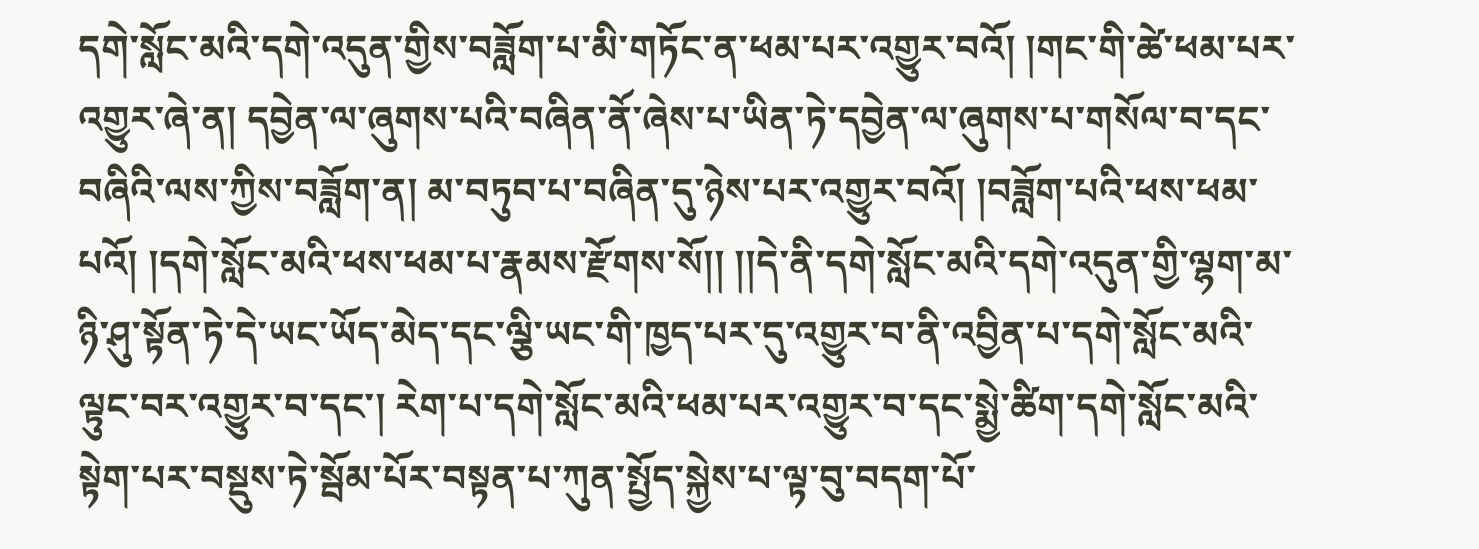དགེ་སློང་མའི་དགེ་འདུན་གྱིས་བཟློག་པ་མི་གཏོང་ན་ཕམ་པར་འགྱུར་བའོ། །གང་གི་ཚེ་ཕམ་པར་འགྱུར་ཞེ་ན། དབྱེན་ལ་ཞུགས་པའི་བཞིན་ནོ་ཞེས་པ་ཡིན་ཏེ་དབྱེན་ལ་ཞུགས་པ་གསོལ་བ་དང་བཞིའི་ལས་ཀྱིས་བཟློག་ན། མ་བཏུབ་པ་བཞིན་དུ་ཉེས་པར་འགྱུར་བའོ། །བཟློག་པའི་ཕས་ཕམ་པའོ། །དགེ་སློང་མའི་ཕས་ཕམ་པ་རྣམས་རྫོགས་སོ།། །།དེ་ནི་དགེ་སློང་མའི་དགེ་འདུན་གྱི་ལྷག་མ་ཉི་ཤུ་སྟོན་ཏེ་དེ་ཡང་ཡོད་མེད་དང་ལྕི་ཡང་གི་ཁྱད་པར་དུ་འགྱུར་བ་ནི་འབྱིན་པ་དགེ་སློང་མའི་ལྟུང་བར་འགྱུར་བ་དང་། རེག་པ་དགེ་སློང་མའི་ཕམ་པར་འགྱུར་བ་དང་སྨྱེ་ཚིག་དགེ་སློང་མའི་སྟེག་པར་བསྡུས་ཏེ་སྦོམ་པོར་བསྟན་པ་ཀུན་སྤྱོད་སྐྱེས་པ་ལྟ་བུ་བདག་པོ་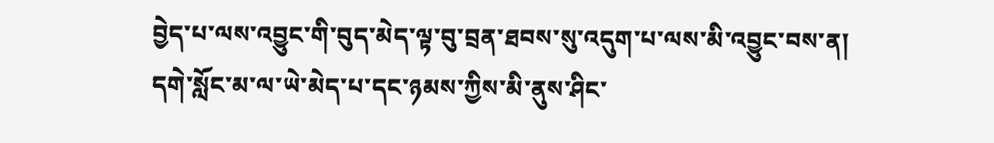བྱེད་པ་ལས་འབྱུང་གི་བུད་མེད་ལྟ་བུ་བྲན་ཐབས་སུ་འདུག་པ་ལས་མི་འབྱུང་བས་ན། དགེ་སློང་མ་ལ་ཡེ་མེད་པ་དང་ཉམས་ཀྱིས་མི་ནུས་ཤིང་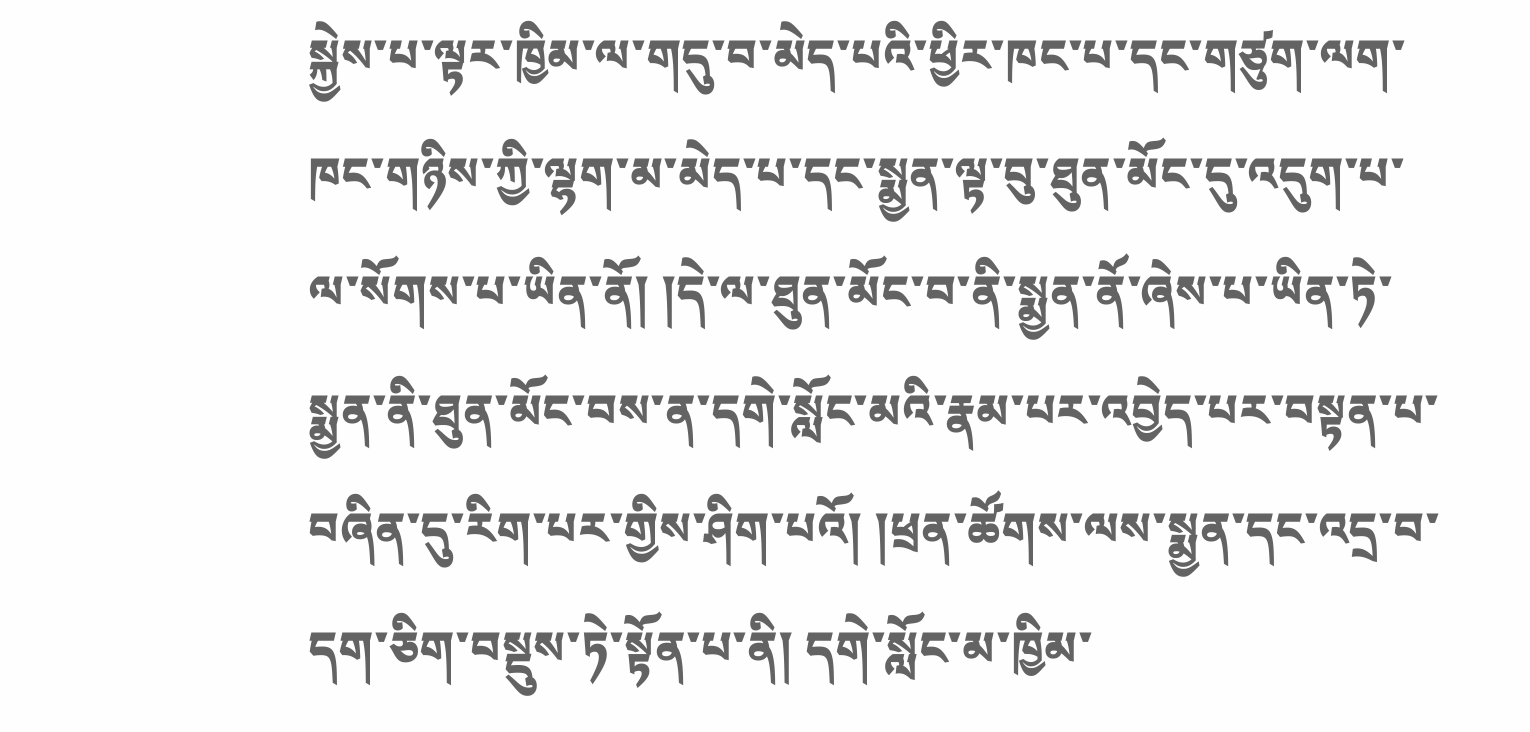སྐྱེས་པ་ལྟར་ཁྱིམ་ལ་གདུ་བ་མེད་པའི་ཕྱིར་ཁང་པ་དང་གཙུག་ལག་ཁང་གཉིས་ཀྱི་ལྷག་མ་མེད་པ་དང་སྨྱན་ལྟ་བུ་ཐུན་མོང་དུ་འདུག་པ་ལ་སོགས་པ་ཡིན་ནོ། །དེ་ལ་ཐུན་མོང་བ་ནི་སྨྱན་ནོ་ཞེས་པ་ཡིན་ཏེ་སྨྱན་ནི་ཐུན་མོང་བས་ན་དགེ་སློང་མའི་རྣམ་པར་འབྱེད་པར་བསྟན་པ་བཞིན་དུ་རིག་པར་གྱིས་ཤིག་པའོ། །ཕྲན་ཚོགས་ལས་སྨྱན་དང་འདྲ་བ་དག་ཅིག་བསྡུས་ཏེ་སྟོན་པ་ནི། དགེ་སློང་མ་ཁྱིམ་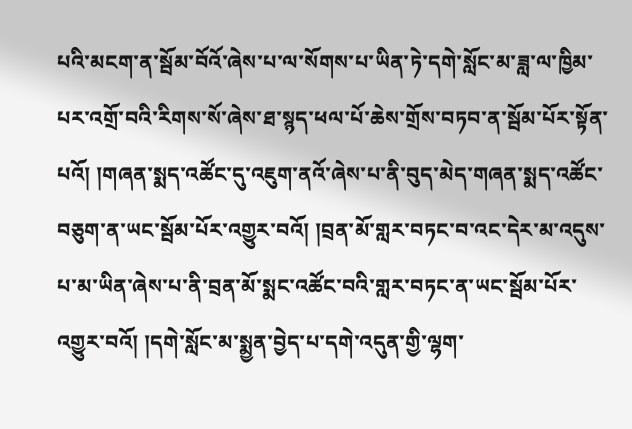པའི་མངག་ན་སྦོམ་བོའོ་ཞེས་པ་ལ་སོགས་པ་ཡིན་ཏེ་དགེ་སློང་མ་ཟླ་ལ་ཁྱིམ་པར་འགྲོ་བའི་རིགས་སོ་ཞེས་ཐ་སྙད་ཕལ་པོ་ཆེས་གྲོས་བཏབ་ན་སྦོམ་པོར་སྟོན་པའོ། །གཞན་སྨད་འཚོང་དུ་འཇུག་ནའོ་ཞེས་པ་ནི་བུད་མེད་གཞན་སྨད་འཚོང་བཅུག་ན་ཡང་སྦོམ་པོར་འགྱུར་བའོ། །བྲན་མོ་གླར་བཏང་བ་འང་དེར་མ་འདུས་པ་མ་ཡིན་ཞེས་པ་ནི་བྲན་མོ་སྨང་འཚོང་བའི་གླར་བཏང་ན་ཡང་སྦོམ་པོར་འགྱུར་བའོ། །དགེ་སློང་མ་སྨྱན་བྱེད་པ་དགེ་འདུན་གྱི་ལྷག་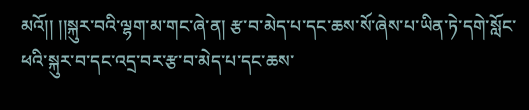མའོ།། །།སྐུར་བའི་ལྷག་མ་གང་ཞེ་ན། རྩ་བ་མེད་པ་དང་ཆས་སོ་ཞེས་པ་ཡིན་ཏེ་དགེ་སློང་ཕའི་སྐུར་བ་དང་འདྲ་བར་རྩ་བ་མེད་པ་དང་ཆས་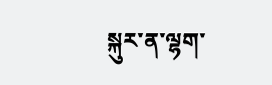སྐུར་ན་ལྷག་